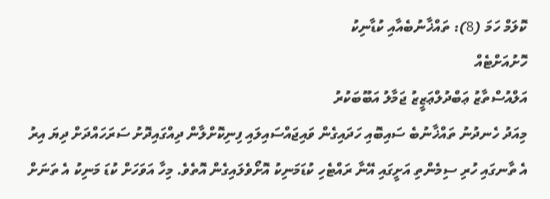ކޮލަމް ހަމަ (8): ތައްޚާނުބެއާއި ކުޑާނިކު
ހޮށުއަށްޓެއް
އަލްއުސްތާޒު ޢަބްދުލްޢަޒީޒު ޖަމާލު އަބޫބަކުރު
މިއަދު ހެނދުނު ތައްޚާނުބެ ސައިބޮއި ހަދައިގެން ވައިޖައްސައިލައި ފިނިކޮށްލާން ދިއްގައިދޮށު ސަރަހައްދަށް ދިޔަ އިރު އެ ތާނގައި ހުރި ސިމެންތި އަށީގައި އޭނާ ރައްޓެހި ކުޑަމަނިކު އޮށޯވެލައިގެން އޮތެވެ. މިހާ އަވަހަށް ކުޑަ މަނިކު އެ ތަނަށް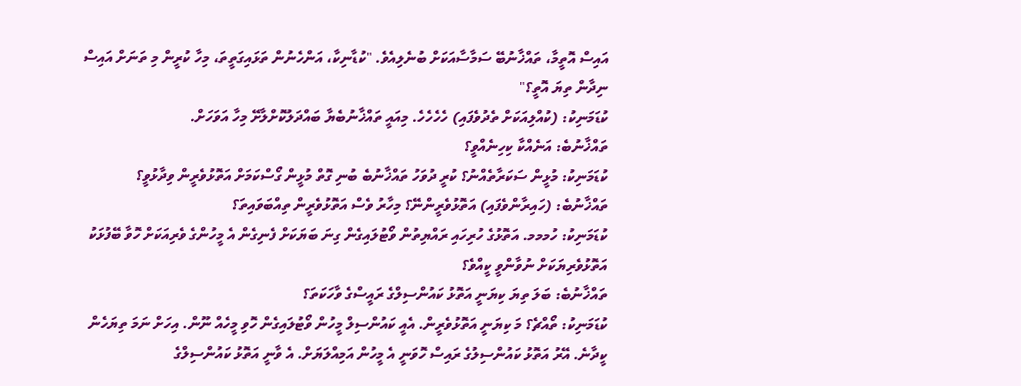އައިސް އޮތީމާ، ތައްޚާނުބޭ ސަމާސާއަކަށް ބުނެލިއެވެ. "ކުޑާނިކާ، އަންހެނުން ތަޅައިގަތީތަ، މިހާ ކުރީން މި ތަނަށް އައިސް ނިދާން ތިޔަ އޮތީ؟"
ކުޑަމަނިކު: (ކުއްލިއަކަށް ތެދުވެފައި) ހެހެހެހެ. މިއައީ ތައްޚާނުބެޔާ ބައްދަލުކޮށްލާށޭ މިހާ އަވަހަށް.
ތައްޚާނުބެ: އަނެއްކާ ކިހިނެއްވީ؟
ކުޑަމަނިކު: މުޅީން ސަކަރާތެއްނު؟ ކުރީ ދުވަހު ތައްޚާނުބެ ބުނި ގޮތް މުޅީން ގޯސްކަމަށް އަތޮޅުވެރީން ވިދާޅުވީ؟
ތައްޚާނުބެ: (ހައިރާންވެފައި) އަތޮޅުވެރީންނޭ؟ މިހާރު ވެސް އަތޮޅުވެރީން ތިއްބަވައިތަ؟
ކުޑަމަނިކު: ހުމމމ. އަތޮޅުގެ ހުރިހައި ރައްޔިތުން ވޯޓުލައިގެން ގިނަ ބަޔަކަށް ފެނިގެން އެ މީހުންގެ ވެރިއަކަށް ހޮވާ ބޭފުޅަކު އަތޮޅުވެރިޔަކަށް ނުވާންވީ ކީއްވެ؟
ތައްޚާނުބެ: ބަލަ ތިޔަ ކިޔަނީ އަތޮޅު ކައުންސިލްގެ ރައީސްގެ ވާހަކަތަ؟
ކުޑަމަނިކު: ތޯއްޗެ؟ މަ ކިޔަނީ އަތޮޅުވެރީން. އެއީ ކައުންސިލް މީހުން ވޯޓުލައިގެން ހޮވި މީހެއް ނޫން. އިހަށް ނަމަ ތިޔަހެން ކީދާނެ. އޭރު އަތޮޅު ކައުންސިލުގެ ރައިސް ހޮވަނީ އެ މީހުން އަމިއްލަޔަށް. އެ ވާނީ އަތޮޅު ކައުންސިލްގެ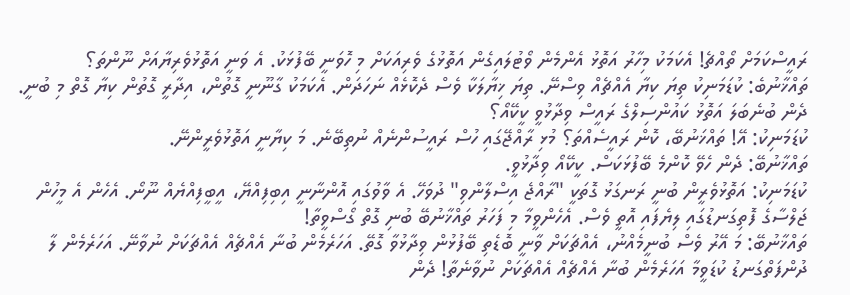ރައީސްކަމަށް ތޯއްޗެ! އެކަމަކު މިހާރު އަތޮޅު އެންމެން ވޯޓުލައިގެން އަތޮޅުގެ ވެރިއަކަށް މި ހޮވަނީ ބޭފުޅަކު. އެ ވަނީ އަތޮޅުވެރިޔާއަށް ނޫންތަ؟
ތައްޚާނުބެ: ކުޑަމަނިކު ތިޔަ ކިޔާ އެއްޗެއް ވިސްނޭ. ތިޔަ ޚިޔާލަކާ ވެސް ދެކޮޅެއް ނަހަދަން. އެކަމަކު ގާނޫނީ ގޮތުން، އިދާރީ ގޮތުން ކިޔާ ގޮތް މި ބުނީ. ދެން ބުނެބަލަ އަތޮޅު ކައުންސިލްގެ ރައީސް ވިދާޅުވީ ކީކޭއޯ؟
ކުޑަމަނިކު: އޭ! ތައްޚަނުބޭ، ކޮން ރައީސެއްތަ؟ މުޅި ރާއްޖޭގައި ހުސް ރައީސުންނެއް ނުތިބޭނެ. މަ ކިޔާނީ އަތޮޅުވެރީންނޭ.
ތައްޚާނުބޭ: ދެން ހެވޭ ކޮންމެ ބޭފުޅަކަސް. ކީކޭއޯ ވިދާޅުވީ.
ކުޑަމަނިކު: އަތޮޅުވެރީން ބުނީ ރަނގަޅު ގޮތަކީ "ރާއްޖެ އިސްލާންވި" ދުވަހޭ. އެ ވާވުގައި އޮންނާނީ އިބިފިއްޔޭ، އީބީފިއްޔެއް ނޫނޯ. އެހެން އެ މީހުން ޖަލްސާގެ ފޮތިގަނޑުގައި ލިޔެފައި އޮތީ ވެސް. އެހެންވީމާ މި ފަހަރު ތައްޚާނުބޭ ބުނި ގޮތް ގޯސްވީތާ!
ތައްޚާނުބޭ: މަ އޭރު ވެސް ބުނީމެއްނު، އެއްޗަކަށް ވާނީ ބޮޑެތި ބޭފުޅުން ވިދާޅުވާ ގޮތޭ. އަހަރެމެން ބުނާ އެއްޗެއް އެއްޗަކަށް ނުވާނޭ. އަހަރެމެން ލާ ދުންފަތްގަނޑު ކުޑަވީމާ އަހަރެމެން ބުނާ އެއްޗެއް އެއްޗަކަށް ނުވާނެތާ! ދެން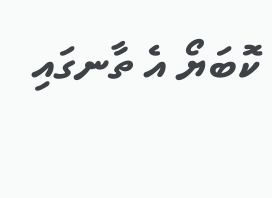ކޮބަޔޯ އެ ތާނގައި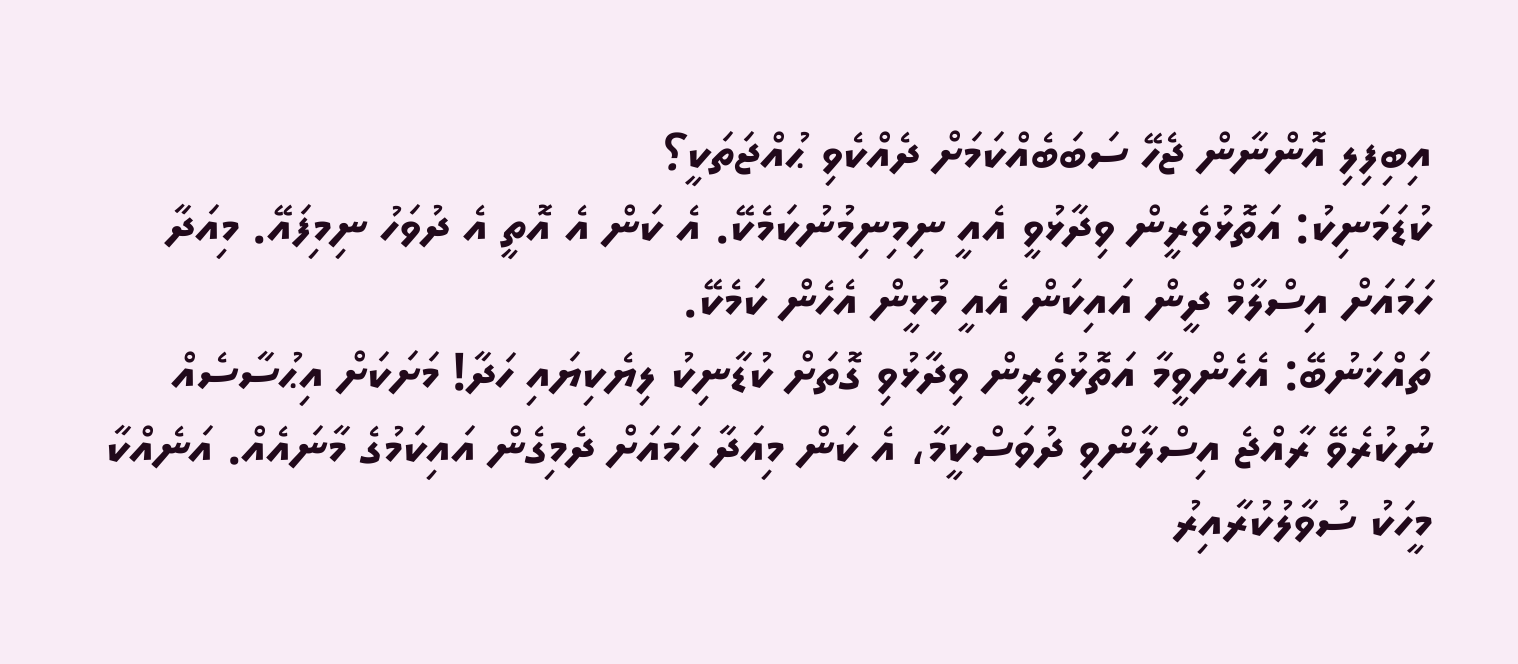އިބިފިލި އޮންނާން ޖެހޭ ސަބަބެއްކަމަށް ދެއްކެވި ޙުއްޖަތަކީ؟
ކުޑަމަނިކު: އަތޮޅުވެރީން ވިދާޅުވީ އެއީ ނިމިނިމުނުކަމެކޭ. އެ ކަން އެ އޮތީ އެ ދުވަހު ނިމިފައޭ. މިއަދާ ހަމައަށް އިސްލާމް ދީން އައިކަން އެއީ މުޅީން އެހެން ކަމެކޭ.
ތައްޚަނުބޭ: އެހެންވީމާ އަތޮޅުވެރީން ވިދާޅުވި ގޮތަށް ކުޑާނިކު ލިޔެކިޔައި ހަދާ! މަށަކަށް އިޙުސާސެއް ނުކުރެވޭ ރާއްޖެ އިސްލާންވި ދުވަސްކީމާ، އެ ކަން މިއަދާ ހަމައަށް ދެމިގެން އައިކަމުގެ މާނައެއް. އަނެއްކާ މީހަކު ސުވާލުކުރާއިރު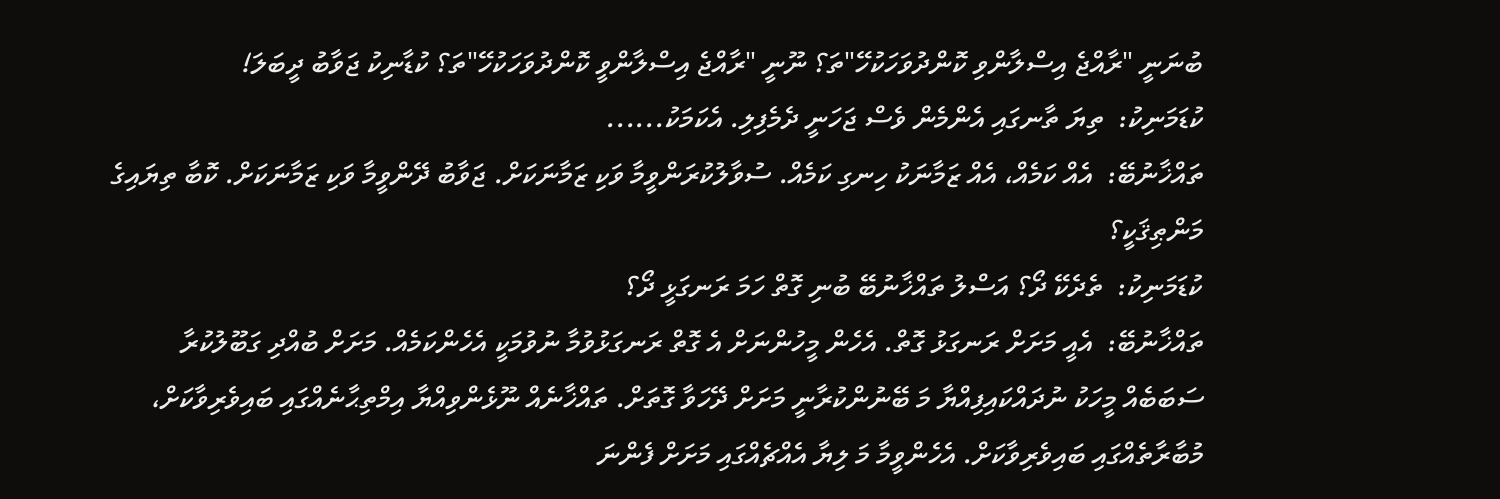ބުނަނީ "ރާއްޖެ އިސްލާންވި ކޮންދުވަހަކުހޭ"ތަ؟ ނޫނީ "ރާއްޖެ އިސްލާންވީ ކޮންދުވަހަކުހޭ"ތަ؟ ކުޑާނިކު ޖަވާބު ދީބަލަ!
ކުޑަމަނިކު:  ތިޔަ ތާނގައި އެންމެން ވެސް ޖަހަނީ ދެމެފިލި. އެކަމަކު......
ތައްޚާނުބޭ:  އެއް ކަމެއް، އެއް ޒަމާނަކު ހިނގި ކަމެއް. ސުވާލުކުރަންވީމާ ވަކި ޒަމާނަކަށް. ޖަވާބު ދޭންވީމާ ވަކި ޒަމާނަކަށް. ކޮބާ ތިޔައިގެ މަންޠިޤަކީ؟
ކުޑަމަނިކު:  ތެދެކޭ ދޯ؟ އަސްލު ތައްޚާނުބޭ ބުނި ގޮތް ހަމަ ރަނގަޅީ ދޯ؟
ތައްޚާނުބޭ:  އެއީ މަށަށް ރަނގަޅު ގޮތް. އެހެން މީހުންނަށް އެ ގޮތް ރަނގަޅުވުމާ ނުވުމަކީ އެހެންކަމެއް. މަށަށް ބުއްދި ގަބޫލުކުރާ ސަބަބެއް މީހަކު ނުދައްކައިފިއްޔާ މަ ބޭނުންކުރާނީ މަށަށް ދޭހަވާ ގޮތަށް. ތައްޚާނެއް ނޫޅެންވިއްޔާ އިމްތިޙާނެއްގައި ބައިވެރިވާކަށް، މުބާރާތެއްގައި ބައިވެރިވާކަށް. އެހެންވީމާ މަ ލިޔާ އެއްޗެއްގައި މަށަށް ފެންނަ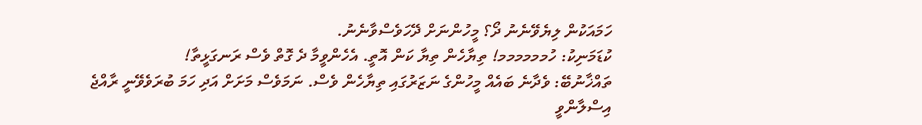ހަމައަކުން ލިޔެވޭނެނު ދޯ؟ މީހުންނަށް ދޭހަވެސްވާނެނު.
ކުޑަމަނިކު: ހުމމމމމމ! ތިޔާހެން ތިޔާ ކަން އޮތީ. އެހެންވީމާ ދެ ގޮތް ވެސް ރަނގަޅީތާ!
ތައްޚާނުބޭ: ވެދާނެ ބައެއް މީހުންގެ ނަޒަރުގައި ތިޔާހެން ވެސް. ނަމަވެސް މަށަށް އަދި ހަމަ ބުރަވެވޭނީ ރާއްޖެ އިސްލާންވީ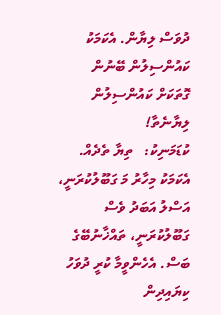ދުވަސް ލިޔާން. އެކަމަކު ކައުންސިލުން ބޭނުން ގޮތަކަށް ކައުންސިލުން ލިޔާނެތާ!
ކުޑަމަނިކު:   ތިޔާ ތެދެއް. އެކަމަކު މިހާރު މަ ގަބޫލުކުރަނީ، އަސްލު އަބަދު ވެސް ގަބޫލުކުރަނީ، ތައްޚާނުބޭގެ ބަސް. އެހެންވީމާ ކުރީ ދުވަހު ކިޔައިދިން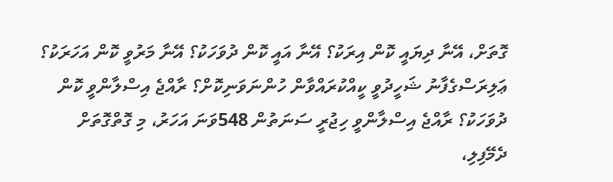ގޮތަށް، އޭނާ ދިޔައީ ކޮން އިރަކު؟ އޭނާ އައީ ކޮން ދުވަހަކު؟ އޭނާ މަރުވީ ކޮން އަހަރަކު؟ ޢަލިރަސްގެފާނު ޝަހީދުވީ ކީއްކުރައްވާން ހުންނަވަނިކޮށް؟ ރާއްޖެ އިސްލާންވީ ކޮން ދުވަހަކު؟ ރާއްޖެ އިސްލާންވީ ހިޖުރީ ސަނަތުން 548ވަނަ އަހަރު، މި ގޮތްގޮތަށް  ދެމޭފިލި،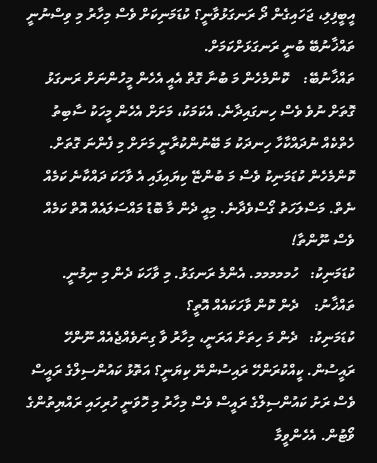އީބީފިލި، ޖަހައިގެން ދޯ ރަނގަޅުވާނީ؟ ކުޑަމަނިކަށް ވެސް މިހާރު މި ވިސްނުނީ ތައްޚާނުބޭ ބުނީ ރަނގަޅަށްކަމަށް.
ތައްޚާނުބޭ:    ކޮންމެހެން މަ ބުނާ ގޮތް އެއީ އެހެން މީހުންނަށް ރަނގަޅު ގޮތަށް ނުވެ ވެސް ހިނގައިދާނެ. އެކަމަކު، މަށަށް އެހެން މީހަކު ސާބިތު ހެތްކެއް ނުދައްކާހާ ހިނދަކު މަ ބޭނުންކުރާނީ މަށަށް މި ފެންނަ ގޮތަށް. ކޮންމެހެން ކުޑަމަނިކު ވެސް މަ ބުންޏޭ ކިޔައިފައި އެ ވާހަކަ ދައްކާނެ ކަމެއް ނެތް. މަސްލަހަތު ގޯސްވެދާނެ. މިއީ ދެން މާ ބޮޑު މައްސަލައެއް އޮތް ކަމެއް ވެސް ނޫންތާ!
ކުޑަމަނިކު:   ހުމމމމމ. އެންމެ ރަނގަޅު. މި ވާހަކަ ދެން މި ނިމުނީ.
ތައްޚާނު:    ދެން ކޮން ވާހަކައެއް އޮތީ؟
ކުޑަމަނިކު:   ދެން މަ ހިތަށް އަރަނީ، މިހާރު ވާ ގިނަވެއްޖެއެއް ނޫންހޭ ރައީސުން. ކީއްކުރަންހޭ ރައިސުންނޭ ކިޔަނީ؟ އަތޮޅު ކައުންސިލްގެ ރައީސް ވެސް ރަށު ކައުންސިލްގެ ރައީސް ވެސް މިހާރު މި ހޮވަނީ ހުރިހައި ރައްޔިތުންގެ ވޯޓުން. އެހެންވީމާ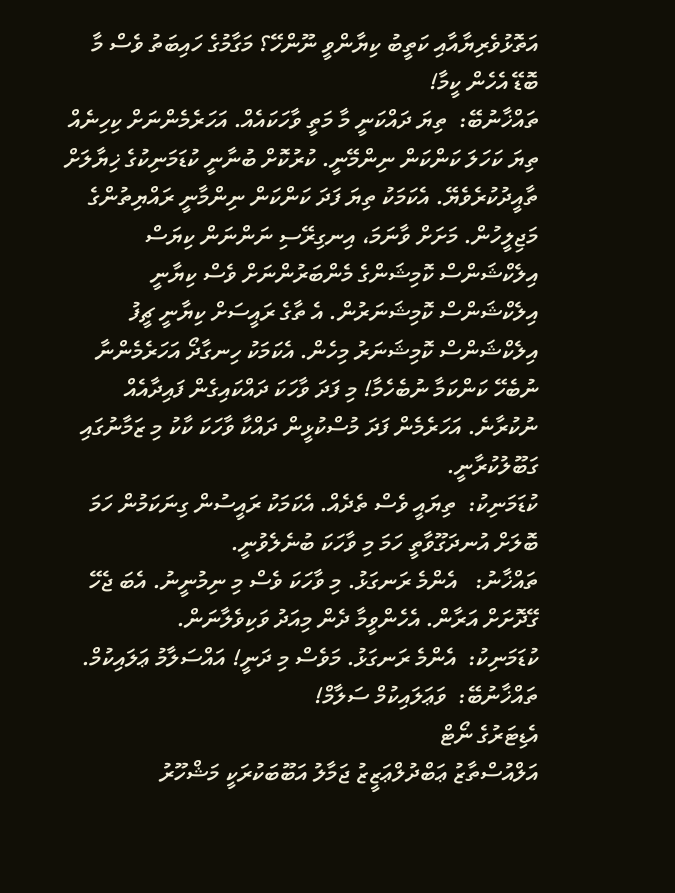އަތޮޅުވެރިޔާއާއި ކަތީބު ކިޔާންވީ ނޫންހޭ؟ މަގާމުގެ ހައިބަތު ވެސް މާ ބޮޑޭ އެހެން ކީމާ!
ތައްޚާނުބޭ:  ތިޔަ ދައްކަނީ މާ މަތީ ވާހަކައެއް. އަހަރެމެންނަށް ކިހިނެއް ތިޔަ ކަހަލަ ކަންކަން ނިންމޭނީ. ކުރުކޮށް ބުނާނީ ކުޑަމަނިކުގެ ޚިޔާލަށް ތާއީދުކުރެވެޔޭ. އެކަމަކު ތިޔަ ފަދަ ކަންކަން ނިންމާނީ ރައްޔިތުންގެ މަޖިލީހުން. މަށަށް ވާނަމަ، އިނގިރޭސި ނަންނަން ކިޔަސް އިލެކްޝަންސް ކޮމިޝަންގެ މެންބަރުންނަށް ވެސް ކިޔާނީ އިލެކްޝަންސް ކޮމިޝަނަރުން. އެ ތާގެ ރައީސަށް ކިޔާނީ ޗީފު އިލެކްޝަންސް ކޮމިޝަނަރު މިހެން. އެކަމަކު ހިނގާދޯ އަހަރެމެންނާ ނުބެހޭ ކަންކަމާ ނުބެހެމާ! މި ފަދަ ވާހަކަ ދައްކައިގެން ފައިދާއެއް ނުކުރާނެ. އަހަރެމެން ފަދަ މުސްކުޅީން ދައްކާ ވާހަކަ ކާކު މި ޒަމާނުގައި ގަބޫލުކުރާނީ.
ކުޑަމަނިކު:  ތިޔައީ ވެސް ތެދެއް. އެކަމަކު ރައީސުން ގިނަކަމުން ހަމަ ބޮލަށް އުނދަގޫވާތީ ހަމަ މި ވާހަކަ ބުނެލެވުނީ.
ތައްޚާނު:   އެންމެ ރަނގަޅު. މި ވާހަކަ ވެސް މި ނިމުނީނު. އެބަ ޖެހޭ ގޭދޮށަށް އަރާން. އެހެންވީމާ ދެން މިއަދު ވަކިވެލާނަން.
ކުޑަމަނިކު:  އެންމެ ރަނގަޅު. މަވެސް މި ދަނީ! އައްސަލާމު ޢަލައިކުމް.
ތައްޚާނުބޭ:  ވަޢަލައިކުމް ސަލާމް!
އެޑިޓަރުގެ ނޯޓް
އަލްއުސްތާޒު ޢަބްދުލްޢަޒީޒު ޖަމާލު އަބޫބަކުރަކީ މަޝްހޫރު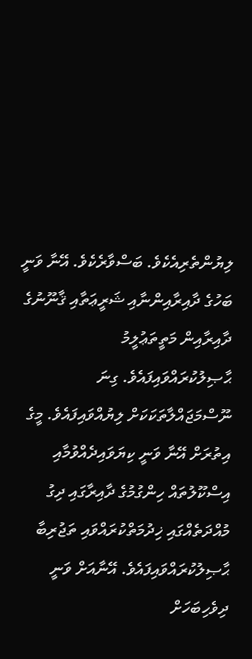ލިޔުންތެރިއެކެވެ. ބަސްވާރެކެވެ. އޭނާ ވަނީ ބަހުގެ ދާއިރާއިންނާއި ޝަރީޢަތާއި ޤާނޫނުގެ ދާއިރާއިން މަތީތަޢުލީމު ޙާޞިލުކުރައްވައިފައެވެ. ގިނަ ނޫސްމަޖައްލާތަކަކަށް ލިޔުއްވައިފައެވެ. މީގެ އިތުރަށް އޭނާ ވަނީ ކިޔަވައިދެއްވުމާއި އިސްކޫލުތައް ހިންގުމުގެ ދާއިރާގައި ދިގު މުއްދަތެއްގައި ޚިދުމަތްކުރައްވައި ތަޖުރިބާ ޙާޞިލުކުރައްވައިފައެވެ. އޭނާއަށް ވަނީ ދިވެހިބަހަށް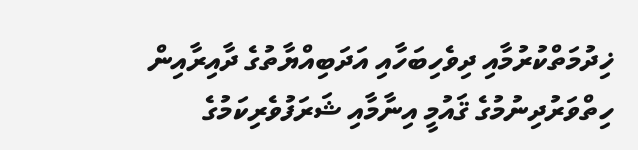ޚިދުމަތްކުރުމާއި ދިވެހިބަހާއި އަދަބިއްޔާތުގެ ދާއިރާއިން ހިތްވަރުދިނުމުގެ ޤައުމީ އިނާމާއި ޝަރަފުވެރިކަމުގެ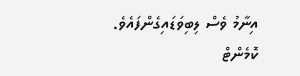އިނާމު ވެސް ލިބިވަޑައިގެންފައެވެ.
ކޮމެންޓް